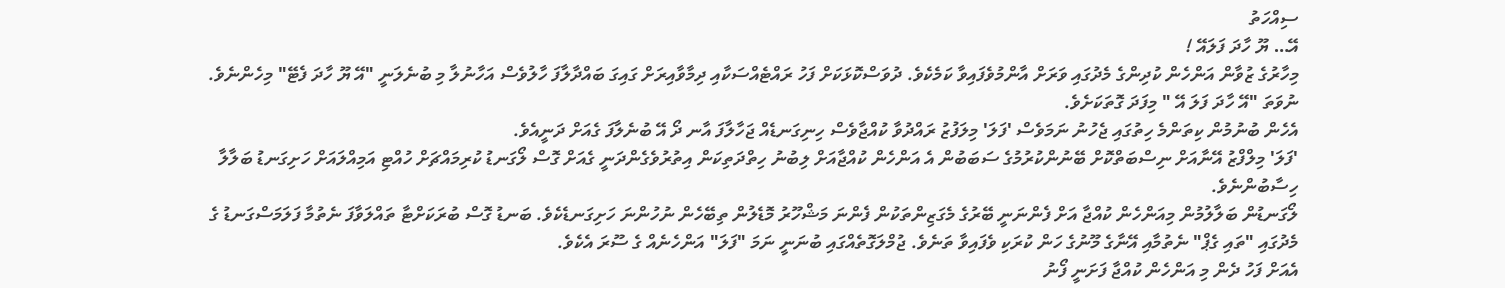ސިއްހަތު
އޭ… ޔޫ ހާދަ ފަލައޭ !
މިހާރުގެ ޒުވާން އަންހެން ކުދިންގެ މެދުގައި ވަރަށް އާންމުވެފައިވާ ކަމެކެވެ. ދުވަސްކޮޅަކަށް ފަހު ރައްޓެއްސަކާއި ދިމާވާއިރަށް ގައިގަ ބައްދާލާފަ ހާލުވެސް އަހާނުލާ މި ބުނެލަނީ "އޭ ޔޫ ހާދަ ފެޓޭ" މިހެންނެވެ. ނުވަތަ "އޭ ހާދަ ފަލަ އޭ " މިފަދަ ގޮތަކަށެވެ.
އެހެން ބުނުމުން ކިތަންމެ ހިތުގައި ޖެހުނު ނަމަވެސް 'ފަލަ' މިލަފުޒު ރައްދުވާ ކުއްޖާވެސް ހިނިގަނޑެއް ޖަހާލާފަ އާނ ދޯ އޭ ބުނެލާފަ ގެއަށް ދަނީއެވެ.
'ފަލަ' މިލްފްޒު އޭނާއަށް ނިސްބަތްކޮށް ބޭނުންކުރުމުގެ ސަބަބުން އެ އަންހެން ކުއްޖާއަށް ލިބުނު ހިތްދަތިކަން އިތުރުވެގެންދަނީ ގެއަށް ގޮސް ލޯގަނޑު ކުރިމައްޗަށް ހުއްޓި އަމިއްލައަށް ހަށިގަނޑު ބަލާލާ ހިސާބުންނެވެ.
ލޯގަނޑުން ބަލާލުމުން މިއަންހެން ކުއްޖާ އަށް ފެންނަނީ ބޭރުގެ މެގަޒިންތަކުން ފެންނަ މަޝްހޫރު މޮޑެލުން ތިބޭހެން ނުހުންނަ ހަށިގަނޑެކެވެ. ބަނޑު ގޮސް ބުރަކަށްޓާ ތައްލަވާފަ ނެތުމާ ފަލަމަސްގަނޑު ގެ މެދުގައި "ތައި ގެޕް" ނެތުމާއި އޭނާގެ މޫނުގެ ހަން ކުރަކި ވެފައިވާ ތަނެވެ. ޖުމްލަގޮތެއްގައި ބުނަނީ ނަމަ "ފަލަ" އަންހެނެއް ގެ ސޫރަ އެކެވެ.
އެއަށް ފަހު ދެން މި އަންހެން ކުއްޖާ ފަށަނީ ފޯނު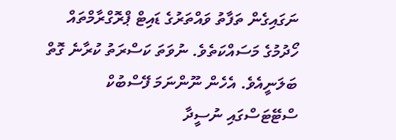ނަގައިގެން ތަފާތު ވައްތަރުގެ ޑައިޓް ޕްރޮގްރާމްތައް ހޯދުމުގެ މަސައްކަތެވެ. ނުވަތަ ކަސްރަތު ކުރާނެ ގޮތް ބަލަނީއެވެ. އެހެން ނޫންނަމަ ފޭސްބުކް ސްޓޭޓަސްގައި ނުސީދާ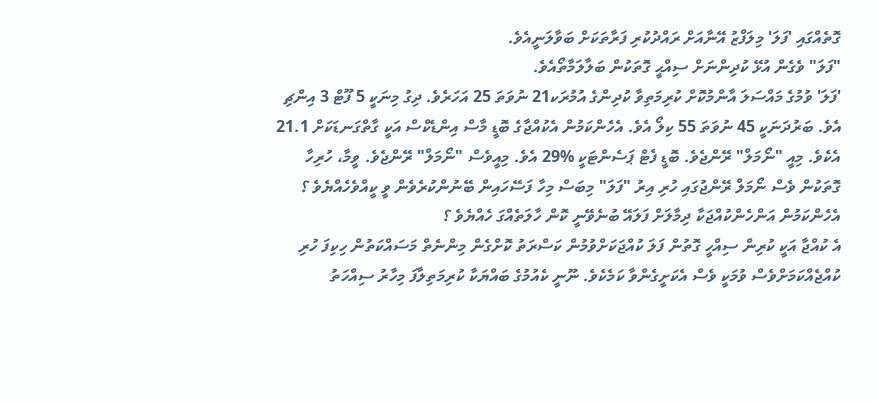ގޮތެއްގައި 'ފަލަ' މިލަފްޒު އޭނާއަށް ރައްދުކުރި ފަރާތަކަށް ބަވާލަނީއެވެ.
"ފަލަ" ވެގެން އުޅޭ ކުދިންނަށް ސިއްޙީ ގޮތަކުން ބަލާލަމާތޯއެވެ.
'ފަލަ' ވުމުގެ މައްސަލަ އާންމުކޮށް ކުރިމަތިވާ ކުދިންގެ އުމުރަކ21 ނުވަތަ 25 އަހަރެވެ. ދިގު މިނަކީ 5 ފޫޓް 3 އިންޗި އެވެ. ބަރުދަނަކީ 45 ނުވަތަ 55 ކިލޯ އެވެ. އެހެންކަމުން އެކުއްޖާގެ ބޮޑީ މާސް އިންޑެކްސް އަކީ ގާތްގަނޑަކަށް 21.1 އެކެވެ. މިއީ "ނޯމަލް" ރޭންޖެވެ. ބޮޑީ ފެޓް ޕަސެންޓަކީ %29 އެވެ. މިއީވެސް "ނޯމަލް" ރޭންޖެވެ. ވީމާ، ހުރިހާ ގޮތަކުން ވެސް ނޯމަލް ރޭންޖުގައި ހުރި އިރު "ފަލަ" މިބަސް މިހާ ފަސޭހައިން ބޭނުންކުރެވެން ވީ ކީއްވެހެއްޔެވެ ؟
އެހެންކަމުން އަންހެންކުއްޖަކާ ދިމާލަށް ފަލައޭ ބުނެވޭނީ ކޮން ހާލަތެއްގަ ހެއްޔެވެ ؟
އެ ކުއްޖާ އަކީ ކުރިން ސިއްހީ ގޮތުން ފަލަ ކުއްޖަކަށްވުމުން ކަސްރަތު ކޮށްގެން މިންނެތް މަސައްކަތުން ހިކިފަ ހުރި ކުއްޖެއްކަމަށްވެސް ވުމަކީ ވެސް އެކަށީގެންވާ ކަމެކެވެ. ނޫނީ ކެއުމުގެ ބައްޔަކާ ކުރިމަތިލާފަ މިހާރު ސިއްހަތު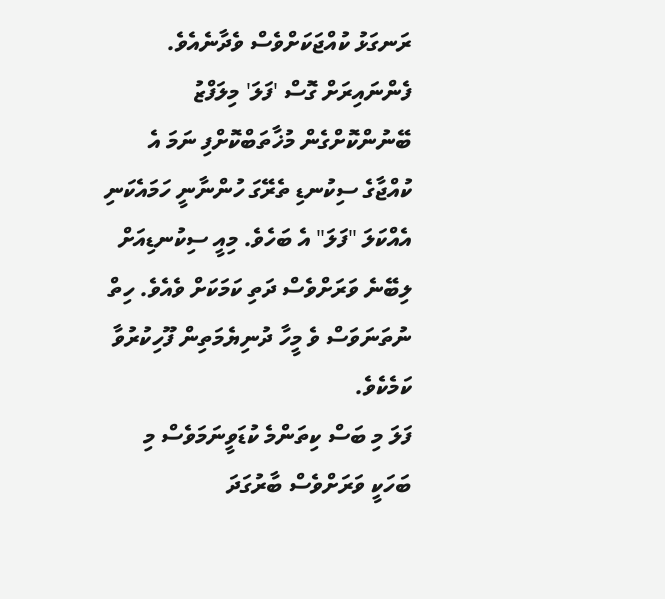ރަނގަޅު ކުއްޖަކަށްވެސް ވެދާނެއެވެ.
ފެންނައިރަށް ގޮސް 'ފަލަ' މިލަފްޒު ބޭނުންކޮށްގެން މުޚާތަބްކޮށްފި ނަމަ އެ ކުއްޖާގެ ސިކުނޑި ތެރޭގަ ހުންނާނީ ހަމައެކަނި އެއްކަލަ "ފަލަ" އެ ބަހެވެ. މިއީ ސިކުނޑިއަށް ލިބޭނެ ވަރަށްވެސް ދަތި ކަމަކަށް ވެއެވެ. ހިތް ނުތަނަވަސް ވެ މީހާ ދުނިޔެމަތިން ފޫހިކުރުވާ ކަމެކެވެ.
ފަލަ މި ބަސް ކިތަންމެ ކުޑަވީނަމަވެސް މި ބަހަކީ ވަރަށްވެސް ބާރުގަދަ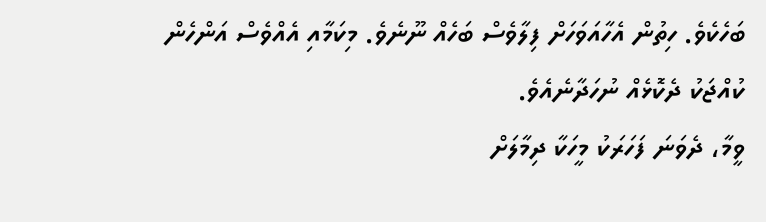ބަހެކެވެ. ހިތުން އެހާއަވަހަށް ފިލާވެސް ބަހެއް ނޫނެވެ. މިކަމާއި އެއްވެސް އަންހެން ކުއްޖަކު ދެކޮޅެއް ނުހަދާނެއެވެ.
ވީމާ، ދެވަނަ ފަހަރަކު މީހަކާ ދިމާލަށް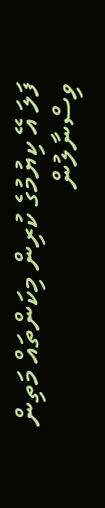ފަލަ އޭ ކިޔުމުގެ ކުރިން މިކަންތައް މަތިން ވިސްނާލުން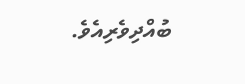ބުއްދިވެރިއެވެ.